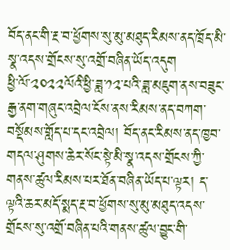བོད་ནང་གི་རྔ་བ་ཕྱོགས་སུ་མུ་མཐུད་རིམས་ནད་ཁྲོད་མི་སྣ་འདས་གྲོངས་སུ་འགྲོ་བཞིན་ཡོད་འདུག
ཕྱི་ལོ་༢༠༢༢ལོའི་ཕྱི་ཟླ་༡༢་པའི་ཟླ་མཇུག་ནས་བཟུང་རྒྱ་ནག་གཞུང་འབྲེལ་ངོས་ནས་རིམས་ནད་བཀག་བསྡོམས་གློད་པ་དང་འབྲེལ། བོད་ནང་རིམས་ནད་ཁྱབ་གདལ་ཤུགས་ཆེར་སོང་སྟེ་མི་སྣ་འདས་གྲོངས་ཀྱི་གནས་ཚུལ་རིམས་པར་ཐོན་བཞིན་ཡོད་པ་ལྟར། ད་ལྟའི་ཆར་མདོ་སྨད་རྔ་བ་ཕྱོགས་སུ་མུ་མཐུད་འདས་གྲོངས་སུ་འགྲོ་བཞིན་པའི་གནས་ཚུལ་བྱུང་གི་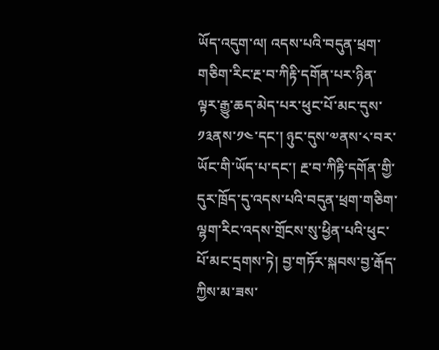ཡོད་འདུག་ལ། འདས་པའི་བདུན་ཕྲག་གཅིག་རིང་རྔ་བ་ཀིརྟི་དགོན་པར་ཉིན་ལྟར་རྒྱུ་ཆད་མེད་པར་ཕུང་པོ་མང་དུས་༡༣ནས་༡༤་དང་། ཉུང་དུས་༧ནས་༨་བར་ཡོང་གི་ཡོད་པ་དང་། རྔ་བ་ཀིརྟི་དགོན་གྱི་དུར་ཁྲོད་དུ་འདས་པའི་བདུན་ཕྲག་གཅིག་ལྷག་རིང་འདས་གྲོངས་སུ་ཕྱིན་པའི་ཕུང་པོ་མང་དྲགས་ཏེ། བྱ་གཏོར་སྐབས་བྱ་རྒོད་ཀྱིས་མ་ཟས་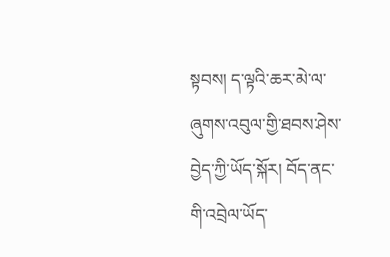སྟབས། ད་ལྟའི་ཆར་མེ་ལ་ཞུགས་འབུལ་གྱི་ཐབས་ཤེས་བྱེད་ཀྱི་ཡོད་སྐོར། བོད་ནང་གི་འབྲེལ་ཡོད་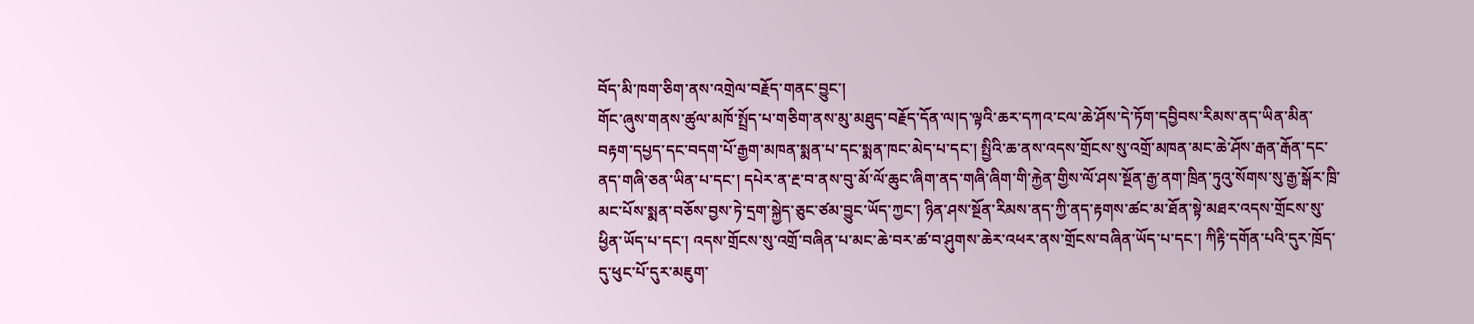བོད་མི་ཁག་ཅིག་ནས་འགྲེལ་བརྗོད་གནང་བྱུང་།
གོང་ཞུས་གནས་ཚུལ་མཁོ་སྤྲོད་པ་གཅིག་ནས་མུ་མཐུད་བརྗོད་དོན་ལ།ད་ལྟའི་ཆར་དཀའ་ངལ་ཆེ་ཤོས་དེ་ཏོག་དབྱིབས་རིམས་ནད་ཡིན་མིན་བརྟག་དཔྱད་དང་བདག་པོ་རྒྱག་མཁན་སྨན་པ་དང་སྨན་ཁང་མེད་པ་དང་། སྤྱིའི་ཆ་ནས་འདས་གྲོངས་སུ་འགྲོ་མཁན་མང་ཆེ་ཤོས་རྒན་རྒོན་དང་ནད་གཞི་ཅན་ཡིན་པ་དང་། དཔེར་ན་རྔ་བ་ནས་བུ་མོ་ལོ་ཆུང་ཞིག་ནད་གཞི་ཞིག་གི་རྐྱེན་གྱིས་ལོ་ཤས་སྔོན་རྒྱ་ནག་ཁྲིན་ཏུའུ་སོགས་སུ་རྒྱ་སྒོར་ཁྲི་མང་པོས་སྨན་བཅོས་བྱས་ཏེ་དྲག་སྐྱེད་ཅུང་ཙམ་བྱུང་ཡོད་ཀྱང་། ཉིན་ཤས་སྔོན་རིམས་ནད་ཀྱི་ནད་རྟགས་ཚང་མ་ཐོན་སྟེ་མཐར་འདས་གྲོངས་སུ་ཕྱིན་ཡོད་པ་དང་། འདས་གྲོངས་སུ་འགྲོ་བཞིན་པ་མང་ཆེ་བར་ཚ་བ་ཤུགས་ཆེར་འཕར་ནས་གྲོངས་བཞིན་ཡོད་པ་དང་། ཀིརྟི་དགོན་པའི་དུར་ཁྲོད་དུ་ཕུང་པོ་དུར་མཇུག་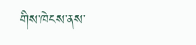གིས་ཁེངས་ནས་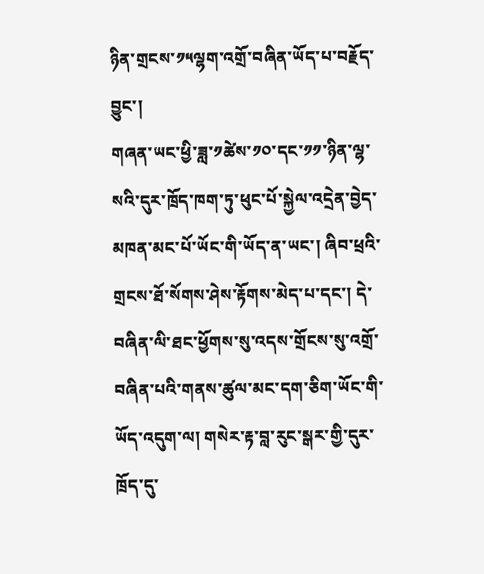ཉིན་གྲངས་༡༥ལྷག་འགྲོ་བཞིན་ཡོད་པ་བརྗོད་བྱུང་།
གཞན་ཡང་ཕྱི་ཟླ་༡ཚེས་༡༠་དང་༡༡་ཉིན་ལྷ་སའི་དུར་ཁྲོད་ཁག་ཏུ་ཕུང་པོ་སྐྱེལ་འདྲེན་བྱེད་མཁན་མང་པོ་ཡོང་གི་ཡོད་ན་ཡང་། ཞིབ་ཕྲའི་གྲངས་ཐོ་སོགས་ཤེས་རྟོགས་མེད་པ་དང་། དེ་བཞིན་ལི་ཐང་ཕྱོགས་སུ་འདས་གྲོངས་སུ་འགྲོ་བཞིན་པའི་གནས་ཚུལ་མང་དག་ཅིག་ཡོང་གི་ཡོད་འདུག་ལ། གསེར་རྟ་བླ་རུང་སྒར་གྱི་དུར་ཁྲོད་དུ་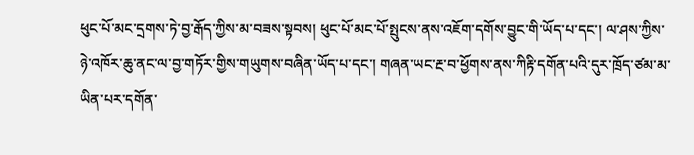ཕུང་པོ་མང་དྲགས་ཏེ་བྱ་རྒོད་ཀྱིས་མ་བཟས་སྟབས། ཕུང་པོ་མང་པོ་སྤུངས་ནས་འཇོག་དགོས་བྱུང་གི་ཡོད་པ་དང་། ལ་ཤས་ཀྱིས་ཉེ་འཁོར་ཆུ་ནང་ལ་བྱ་གཏོར་གྱིས་གཡུགས་བཞིན་ཡོད་པ་དང་། གཞན་ཡང་རྔ་བ་ཕྱོགས་ནས་ཀིརྟི་དགོན་པའི་དུར་ཁྲོད་ཙམ་མ་ཡིན་པར་དགོན་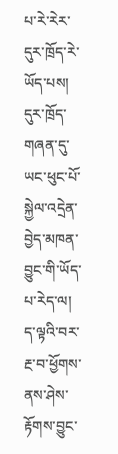པ་རེ་རེར་དུར་ཁྲོད་རེ་ཡོད་པས། དུར་ཁྲོད་གཞན་དུ་ཡང་ཕུང་པོ་སྐྱེལ་འདྲེན་བྱེད་མཁན་བྱུང་གི་ཡོད་པ་རེད་ལ། ད་ལྟའི་བར་རྔ་བ་ཕྱོགས་ནས་ཤེས་རྟོགས་བྱུང་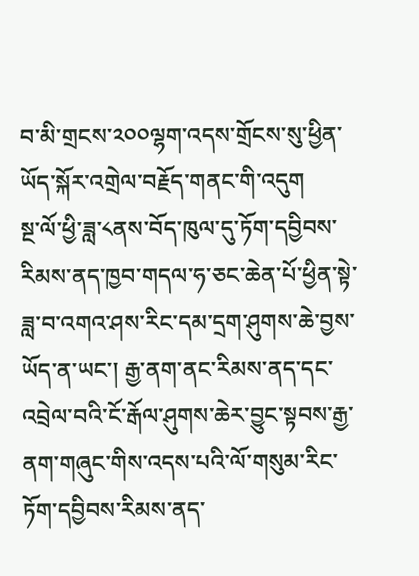བ་མི་གྲངས་༢༠༠ལྷག་འདས་གྲོངས་སུ་ཕྱིན་ཡོད་སྐོར་འགྲེལ་བརྗོད་གནང་གི་འདུག
སྔ་ལོ་ཕྱི་ཟླ་༨ནས་བོད་ཁུལ་དུ་ཏོག་དབྱིབས་རིམས་ནད་ཁྱབ་གདལ་ཧ་ཅང་ཆེན་པོ་ཕྱིན་སྟེ་ཟླ་བ་འགའ་ཤས་རིང་དམ་དྲག་ཤུགས་ཆེ་བྱས་ཡོད་ན་ཡང་། རྒྱ་ནག་ནང་རིམས་ནད་དང་འབྲེལ་བའི་ངོ་རྒོལ་ཤུགས་ཆེར་བྱུང་སྟབས་རྒྱ་ནག་གཞུང་གིས་འདས་པའི་ལོ་གསུམ་རིང་ཏོག་དབྱིབས་རིམས་ནད་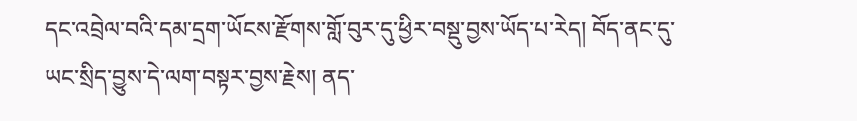དང་འབྲེལ་བའི་དམ་དྲག་ཡོངས་རྫོགས་གློ་བུར་དུ་ཕྱིར་བསྡུ་བྱས་ཡོད་པ་རེད། བོད་ནང་དུ་ཡང་སྲིད་བྱུས་དེ་ལག་བསྟར་བྱས་རྗེས། ནད་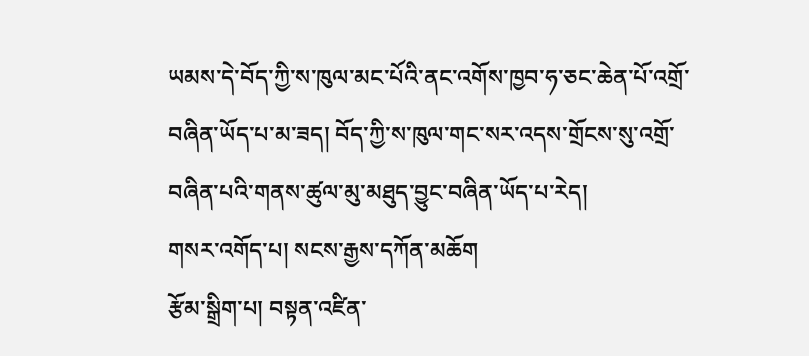ཡམས་དེ་བོད་ཀྱི་ས་ཁུལ་མང་པོའི་ནང་འགོས་ཁྱབ་ཧ་ཅང་ཆེན་པོ་འགྲོ་བཞིན་ཡོད་པ་མ་ཟད། བོད་ཀྱི་ས་ཁུལ་གང་སར་འདས་གྲོངས་སུ་འགྲོ་བཞིན་པའི་གནས་ཚུལ་མུ་མཐུད་བྱུང་བཞིན་ཡོད་པ་རེད།
གསར་འགོད་པ། སངས་རྒྱས་དཀོན་མཆོག
རྩོམ་སྒྲིག་པ། བསྟན་འཛིན་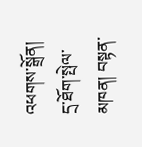འཕགས་སྒྲོན།
དྲ་ཐོག་སྤེལ་མཁན། བསྟན་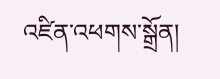འཛིན་འཕགས་སྒྲོན།